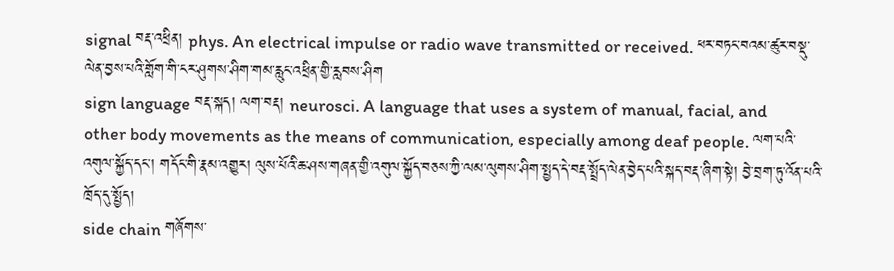signal བརྡ་འཕྲིན། phys. An electrical impulse or radio wave transmitted or received. ཕར་བཏང་བའམ་ཚུར་བསྡུ་ལེན་བྱས་པའི་གློག་གི་ངར་ཤུགས་ཤིག་གམ་རླུང་འཕྲིན་གྱི་རླབས་ཤིག
sign language བརྡ་སྐད། ལག་བརྡ། neurosci. A language that uses a system of manual, facial, and other body movements as the means of communication, especially among deaf people. ལག་པའི་འགུལ་སྐྱོད་དང་། གདོང་གི་རྣམ་འགྱུར། ལུས་པོའི་ཆ་ཤས་གཞན་གྱི་འགུལ་སྐྱོད་བཅས་ཀྱི་ལམ་ལུགས་ཤིག་སྤྱད་དེ་བརྡ་སྤྲོད་ལེན་བྱེད་པའི་སྐད་བརྡ་ཞིག་སྟེ། བྱེ་བྲག་ཏུ་འོན་པའི་ཁྲོད་དུ་སྤྱོད།
side chain གཞོགས་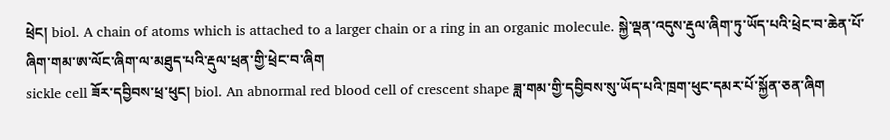ཕྲེང། biol. A chain of atoms which is attached to a larger chain or a ring in an organic molecule. སྐྱེ་ལྡན་འདུས་རྡུལ་ཞིག་ཏུ་ཡོད་པའི་ཕྲེང་བ་ཆེན་པོ་ཞིག་གམ་ཨ་ལོང་ཞིག་ལ་མཐུད་པའི་རྡུལ་ཕྲན་གྱི་ཕྲེང་བ་ཞིག
sickle cell ཟོར་དབྱིབས་ཕྲ་ཕུང། biol. An abnormal red blood cell of crescent shape ཟླ་གམ་གྱི་དབྱིབས་སུ་ཡོད་པའི་ཁྲག་ཕུང་དམར་པོ་སྐྱོན་ཅན་ཞིག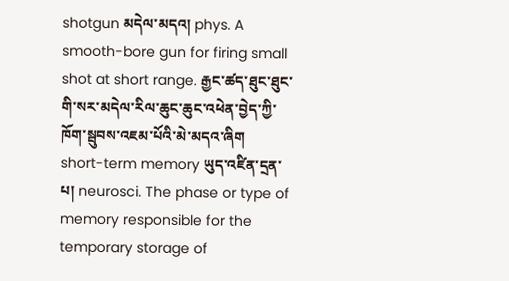shotgun མདེལ་མདའ། phys. A smooth-bore gun for firing small shot at short range. རྒྱང་ཚད་ཐུང་ཐུང་གི་སར་མདེལ་རིལ་ཆུང་ཆུང་འཕེན་བྱེད་ཀྱི་ཁོག་སྦུབས་འཇམ་པོའི་མེ་མདའ་ཞིག
short-term memory ཡུད་འཛིན་དྲན་པ། neurosci. The phase or type of memory responsible for the temporary storage of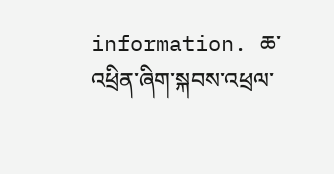information. ཆ་འཕྲིན་ཞིག་སྐབས་འཕྲལ་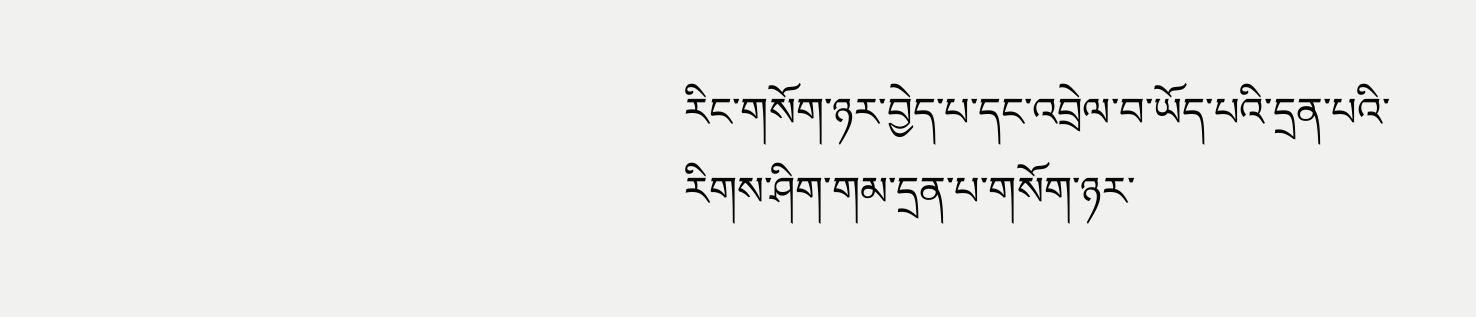རིང་གསོག་ཉར་བྱེད་པ་དང་འབྲེལ་བ་ཡོད་པའི་དྲན་པའི་རིགས་ཤིག་གམ་དྲན་པ་གསོག་ཉར་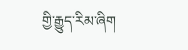གྱི་རྒྱུད་རིམ་ཞིག